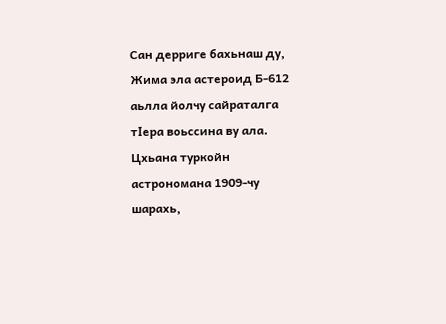Сан дерриге бахьнаш ду, Жима эла астероид Б-612 аьлла йолчу сайраталга тӏера воьссина ву ала. Цхьана туркойн астрономана 1909-чу шарахь,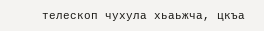телескоп чухула хьаьжча, цкъа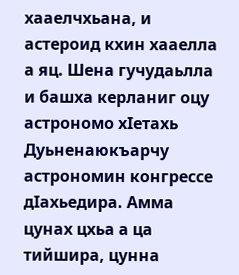хааелчхьана, и астероид кхин хааелла а яц. Шена гучудаьлла и башха керланиг оцу астрономо хӏетахь Дуьненаюкъарчу астрономин конгрессе дӏахьедира. Амма цунах цхьа а ца тийшира, цунна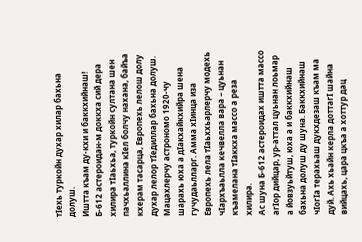тӏехь туркойн духар хилар бахьна долуш.
Иштта къам ду-кхи и баккхийнаш!
Б-612 астероидан-м доккха сий дера хилира тӏаьхьа, туркойн султана шен пачхьаллина кӏел болчу нахана, байъа кхерам тасарца, Европехь лелош долу духар лелор тӏедиллар бахьна долуш. Мацахлерчу астрономо 1920-чу шарахь юха а дӏакхайкхийра шена гучудаьлларг. Амма хӏинца иза Европехь лела тӏаьххьарлерчу модехь чӏархъаьлла кечвелла вара – цуьнан къамелана тӏаккха массо а реза хилира.
Ас шуна Б-612 астероидах иштта массо агӏор дийцар, ур-аттал цуьнан лоьмар а йовзуьйтуш, юха а и баккхийнаш бахьна долуш ду шуна. Баккхийнаш чӏогӏа терахьаш дукхдезаш къам ма дуй. Ахь хьайн керла доттагӏ шайна вийцахь, цара цкъа а хоттур дац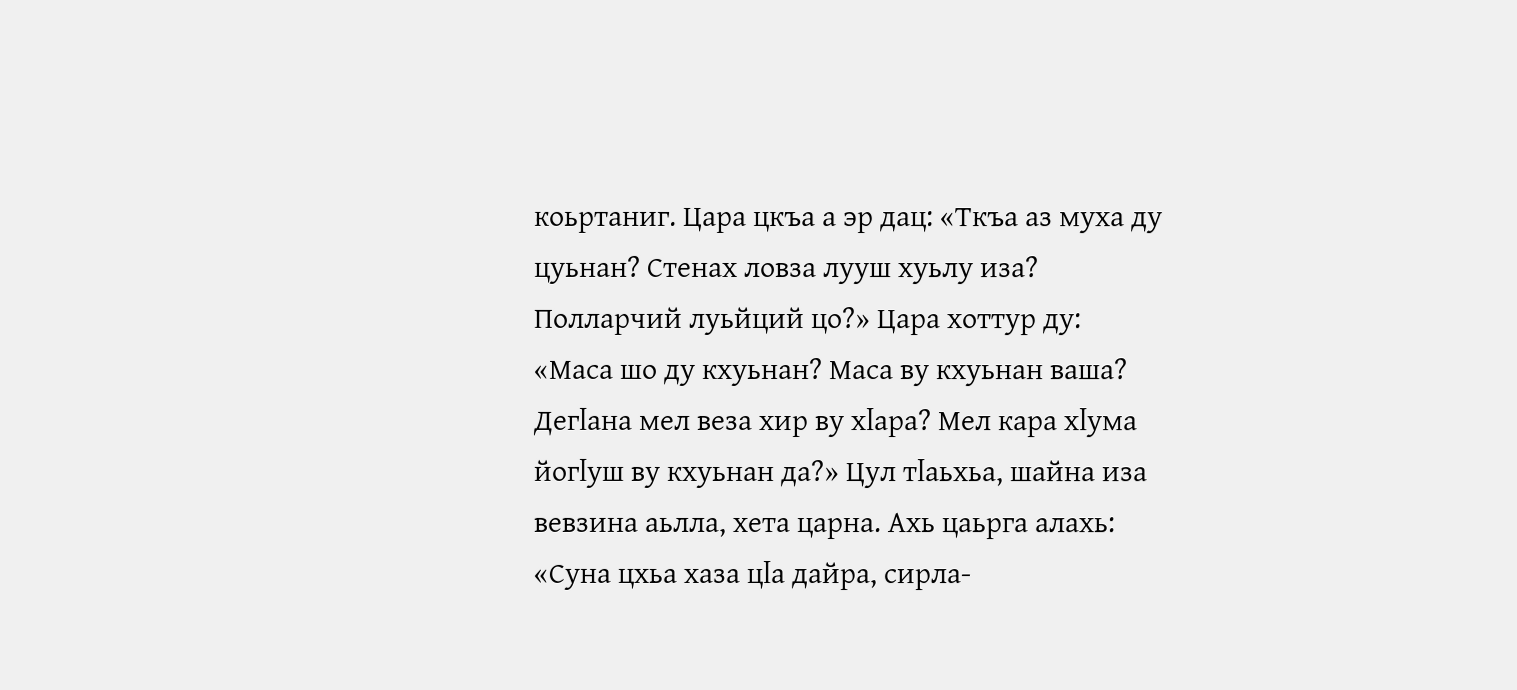коьртаниг. Цара цкъа а эр дац: «Ткъа аз муха ду цуьнан? Стенах ловза лууш хуьлу иза? Полларчий луьйций цо?» Цара хоттур ду: «Маса шо ду кхуьнан? Маса ву кхуьнан ваша? Дегӏана мел веза хир ву хӏара? Мел кара хӏума йогӏуш ву кхуьнан да?» Цул тӏаьхьа, шайна иза вевзина аьлла, хета царна. Ахь цаьрга алахь: «Суна цхьа хаза цӏа дайра, сирла-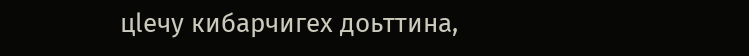цӏечу кибарчигех доьттина,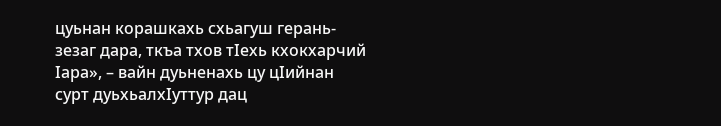цуьнан корашкахь схьагуш герань-зезаг дара, ткъа тхов тӏехь кхокхарчий ӏара», – вайн дуьненахь цу цӏийнан сурт дуьхьалхӏуттур дац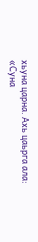хьуна царна. Ахь цаьрга ала: «Суна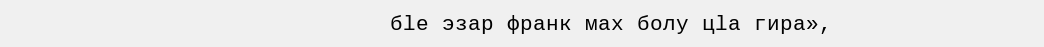бӏе эзар франк мах болу цӏа гира»,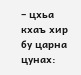– цхьа кхаъ хир бу царна цунах: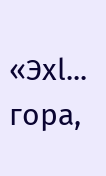«Эхӏ... гора,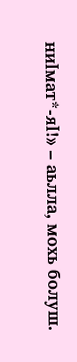ниӏмат*-яӏ!» – аьлла, мохь болуш.